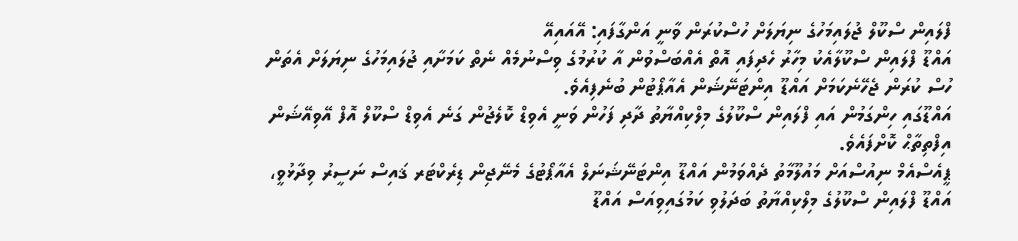ފްލައިން ސްކޫލް ޖުލައިމަހުގެ ނިޔަލަށް ހުސްކުރަން ވާނީ އަންގާފައި: އޭއައިއޭ
އައްޑޫ ފްލައިން ސްކޫލާއެކު މިހާރު ހެދިފައި އޮތް އެއްބަސްވުން އާ ކުރުމުގެ ވިސްނުމެއް ނެތް ކަމަށާއި ޖުލައިމަހުގެ ނިޔަލަށް އެތަން ހުސް ކުރަން ޖެހޭނެކަމަށް އައްޑޫ އިންޓަނޭޝަން އެއާޕޯޓުން ބުނެފިއެވެ.
އައްޑޫގައި ހިންގަމުން އައި ފްލައިން ސްކޫލުގެ މިލްކިއްޔާތު ދާދި ފަހުން ވަނީ އެވިޑް ކޮލެޖުން ގަނެ އެވިޑް ސްކޫލް އޮފް އޭވިއޭޝަން އިފްތިތާޙް ކޮށްފައެވެ.
ޕީއެސްއެމް ނިއުސްއަށް މައުލޫމާތު ދެއްވަމުން އައްޑޫ އިންޓަނޭޝަނަލް އެއާޕޯޓުގެ މެނޭޖިން ޑިރެކްޓަރ ޤައިސް ނަސީރު ވިދާޅުވީ، އައްޑޫ ފްލައިން ސްކޫލުގެ މިލްކިއްޔާތު ބަދަލުވި ކަމުގައިވިއަސް އައްޑޫ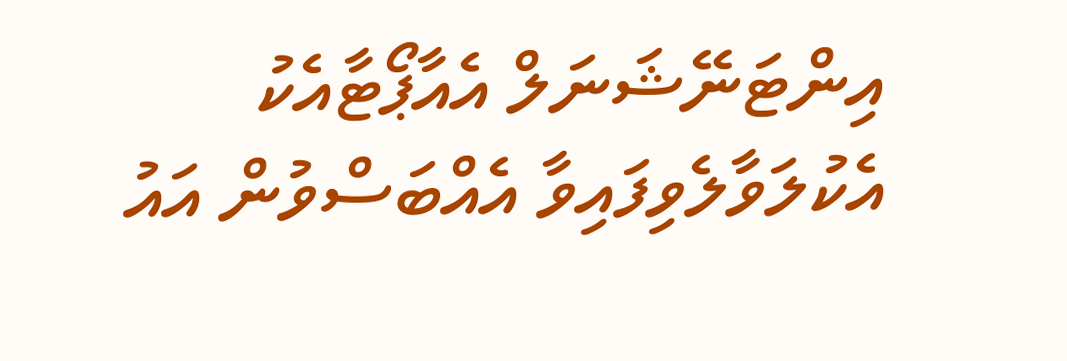އިންޓަނޭޝަނަލް އެއާޕޯޓާއެކު އެކުލަވާލެވިފައިވާ އެއްބަސްވުން އައު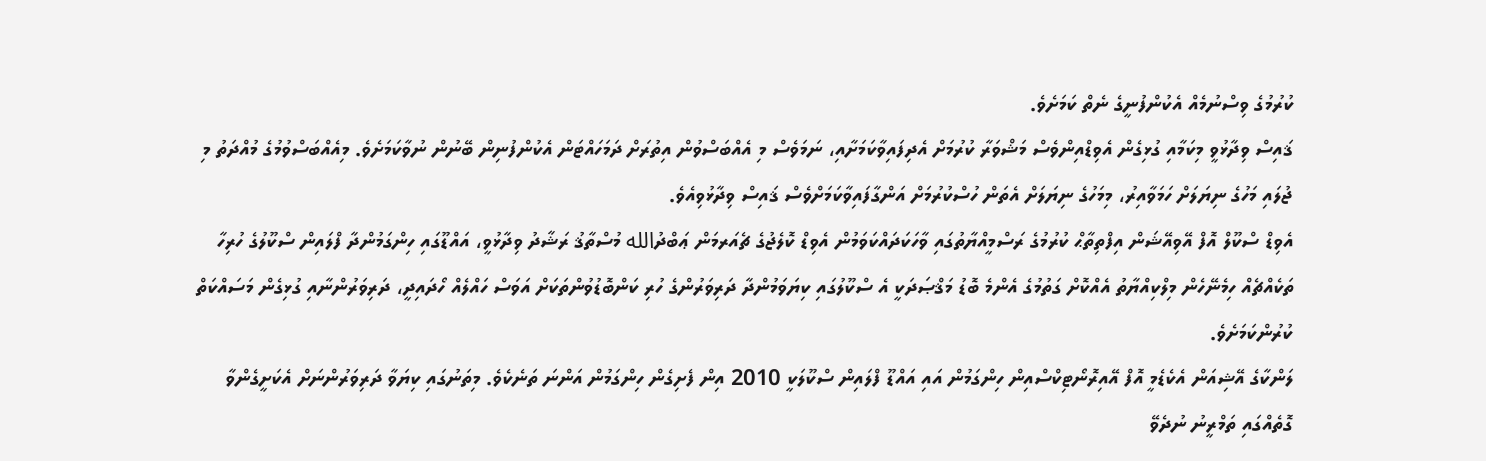ކުރުމުގެ ވިސްނުމެއް އެކުންފުނީގެ ނެތް ކަމަށެވެ.
ޤައިސް ވިދާޅުވީ މިކަމާއި ގުޅިގެން އެވިޑްއިންވެސް މަޝްވަރާ ކުރުމަށް އެދިފައިވާކަމަށާއި، ނަމަވެސް މި އެއްބަސްވުން އިތުރަށް ދަމަހައްޓަން އެކުންފުނިން ބޭނުން ނުވާކަމަށެވެ. މިއެއްބަސްވުމުގެ މުއްދަތު މި ޖުލައި މަހުގެ ނިޔަލަށް ހަމަވާއިރު، މިމަހުގެ ނިޔަލަށް އެތަން ހުސްކުރުމަށް އަންގާފައިވާކަމަށްވެސް ޤައިސް ވިދާޅުވިއެވެ.
އެވިޑް ސްކޫލް އޮފް އޭވިއޭޝަން އިފްތިތާޙް ކުރުމުގެ ރަސްމީއްޔާތުގައި ވާހަކަދައްކަވަމުން އެވިޑް ކޮލެޖުގެ ޗެއަރމަން ޢަބްދުالله މުސްތާޤު ރަޝާދު ވިދާޅުވީ، އައްޑޫގައި ހިންގަމުންދާ ފްލައިން ސްކޫލުގެ ހުރިހާ ތަކެއްޗެއް ހިމެނޭހެން މިލްކިއްޔާތު އެއްކޮށް ގަތުމުގެ އެންމެ ބޮޑު މަޤްޞަދަކީ އެ ސްކޫލުގައި ކިޔަވަމުންދާ ދަރިވަރުންގެ ހުރި ކަންބޮޑުވުންތަކަށް އަވަސް ހައްލެއް ހޯދައިދީ، ދަރިވަރުންނާއި ގުޅިގެން މަސައްކަތް ކުރުންކަމަށެވެ.
ލަންކާގެ އޭޝިއަން އެކެޑެމީ އޮފް އޭއިރޮނޯޓިކްސްއިން ހިންގަމުން އައި އައްޑޫ ފްލައިން ސްކޫލަކީ 2010 އިން ފެށިގެން ހިންގަމުން އަންނަ ތަނެކެވެ. މިތަނުގައި ކިޔަވާ ދަރިވަރުންނަށް އެކަށީގެންވާ ގޮތެއްގައި ތަމްރީނު ނުދެވޭ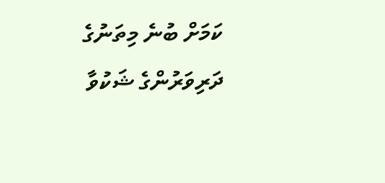ކަމަށް ބުނެ މިތަނުގެ ދަރިވަރުންގެ ޝަކުވާ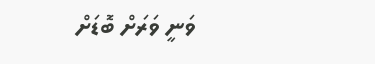ވަނީ ވަރަށް ބޮޑަށް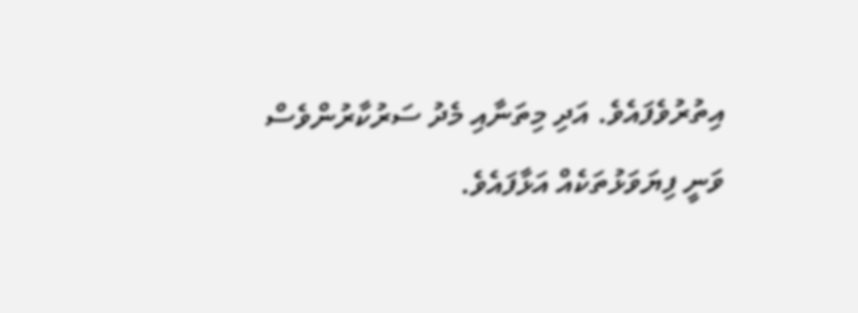އިތުރުވެފައެވެ. އަދި މިތަނާއި މެދު ސަރުކާރުންވެސް ވަނީ ފިޔަވަޅުތަކެއް އަޅާފައެވެ.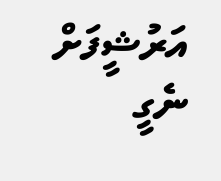އަރުޝީފަށް ނެގީ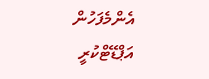އެންމެފަހުން އަޕްޑޭޓްކުރީ